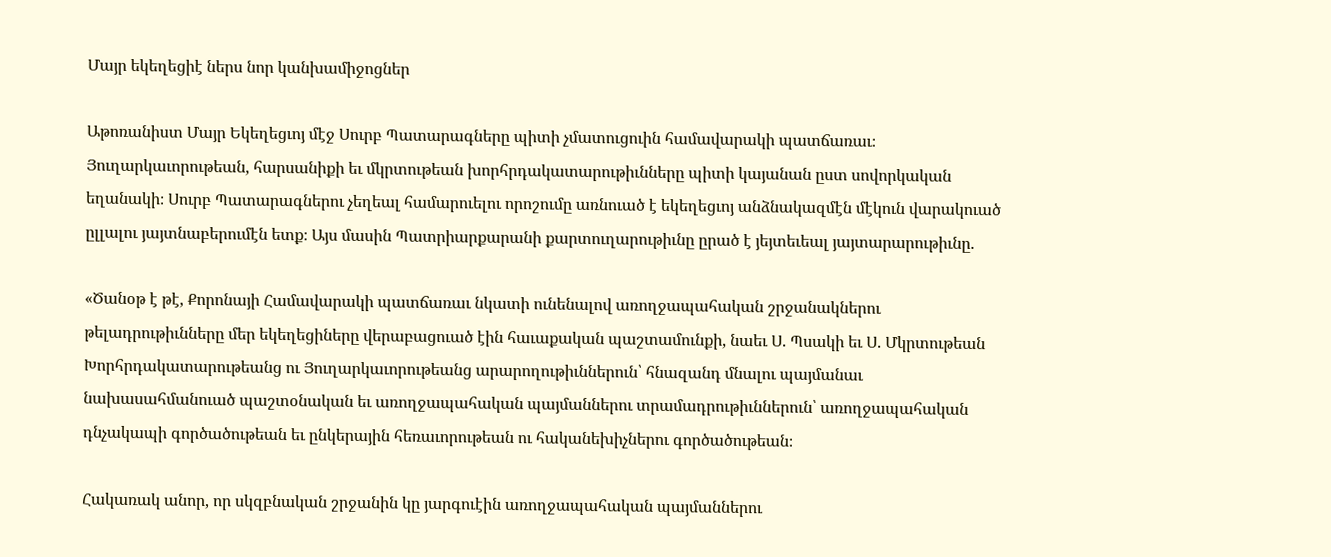Մայր եկեղեցիէ ներս նոր կանխամիջոցներ

Աթոռանիստ Մայր Եկեղեցւոյ մէջ Սուրբ Պատարագները պիտի չմատուցուին համավարակի պատճառաւ։ Յուղարկաւորութեան, հարսանիքի եւ մկրտութեան խորհրդակատարութիւնները պիտի կայանան ըստ սովորկական եղանակի։ Սուրբ Պատարագներու չեղեալ համարուելու որոշումը առնուած է եկեղեցւոյ անձնակազմէն մէկուն վարակուած ըլլալու յայտնաբերումէն ետք։ Այս մասին Պատրիարքարանի քարտուղարութիւնը ըրած է յեյտեւեալ յայտարարութիւնը.

«Ծանօթ է թէ, Քորոնայի Համավարակի պատճառաւ նկատի ունենալով առողջապահական շրջանակներու թելադրութիւնները մեր եկեղեցիները վերաբացուած էին հաւաքական պաշտամունքի, նաեւ Ս. Պսակի եւ Ս. Մկրտութեան Խորհրդակատարութեանց ու Յուղարկաւորութեանց արարողութիւններուն՝ հնազանդ մնալու պայմանաւ նախասահմանուած պաշտօնական եւ առողջապահական պայմաններու տրամադրութիւններուն՝ առողջապահական դնչակապի գործածութեան եւ ընկերային հեռաւորութեան ու հականեխիչներու գործածութեան։

Հակառակ անոր, որ սկզբնական շրջանին կը յարգուէին առողջապահական պայմաններու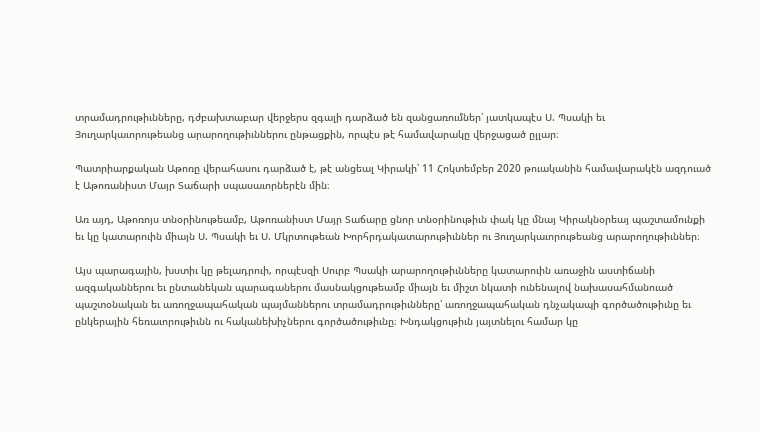տրամադրութիւնները, դժբախտաբար վերջերս զգալի դարձած են զանցառումներ՝ յատկապէս Ս. Պսակի եւ Յուղարկաւորութեանց արարողութիւններու ընթացքին, որպէս թէ համավարակը վերջացած ըլլար։

Պատրիարքական Աթոռը վերահասու դարձած է, թէ անցեալ Կիրակի՝ 11 Հոկտեմբեր 2020 թուականին համավարակէն ազդուած է Աթոռանիստ Մայր Տաճարի սպասաւորներէն մին։

Առ այդ, Աթոռոյս տնօրինութեամբ, Աթոռանիստ Մայր Տաճարը ցնոր տնօրինութիւն փակ կը մնայ Կիրակնօրեայ պաշտամունքի եւ կը կատարուին միայն Ս. Պսակի եւ Ս. Մկրտութեան Խորհրդակատարութիւններ ու Յուղարկաւորութեանց արարողութիւններ։

Այս պարագային, խստիւ կը թելադրուի, որպէսզի Սուրբ Պսակի արարողութիւնները կատարուին առաջին աստիճանի ազգականներու եւ ընտանեկան պարագաներու մասնակցութեամբ միայն եւ միշտ նկատի ունենալով նախասահմանուած պաշտօնական եւ առողջապահական պայմաններու տրամադրութիւնները՝ առողջապահական դնչակապի գործածութիւնը եւ ընկերային հեռաւորութիւնն ու հականեխիչներու գործածութիւնը։ Խնդակցութիւն յայտնելու համար կը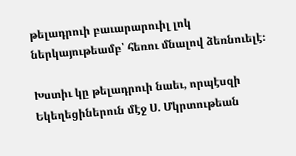թելադրուի բաւարարուիլ լոկ ներկայութեամբ՝ հեռու մնալով ձեռնուելէ։

Խստիւ կը թելադրուի նաեւ, որպէսզի Եկեղեցիներուն մէջ Ս. Մկրտութեան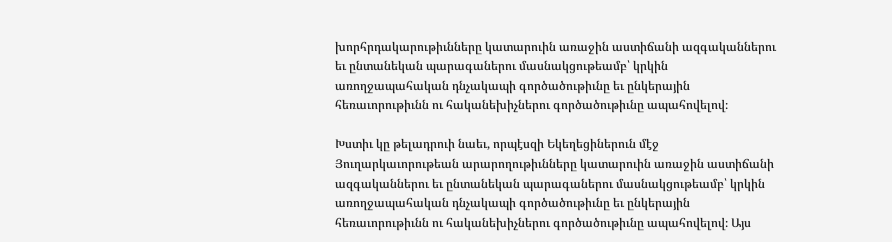խորհրդակարութիւնները կատարուին առաջին աստիճանի ազգականներու եւ ընտանեկան պարագաներու մասնակցութեամբ՝ կրկին առողջապահական դնչակապի գործածութիւնը եւ ընկերային հեռաւորութիւնն ու հականեխիչներու գործածութիւնը ապահովելով։

Խստիւ կը թելադրուի նաեւ, որպէսզի Եկեղեցիներուն մէջ Յուղարկաւորութեան արարողութիւնները կատարուին առաջին աստիճանի ազգականներու եւ ընտանեկան պարագաներու մասնակցութեամբ՝ կրկին առողջապահական դնչակապի գործածութիւնը եւ ընկերային հեռաւորութիւնն ու հականեխիչներու գործածութիւնը ապահովելով։ Այս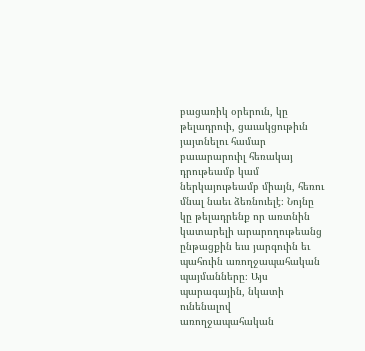բացառիկ օրերուն, կը թելադրուի, ցաւակցութիւն յայտնելու համար բաւարարուիլ հեռակայ դրութեամբ կամ ներկայութեամբ միայն, հեռու մնալ նաեւ ձեռնուելէ։ Նոյնը կը թելադրենք որ առտնին կատարելի արարողութեանց ընթացքին եւս յարգուին եւ պահուին առողջապահական պայմանները։ Այս պարագային, նկատի ունենալով առողջապահական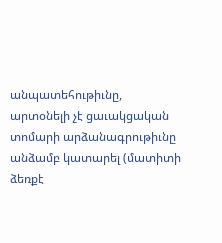անպատեհութիւնը, արտօնելի չէ ցաւակցական տոմարի արձանագրութիւնը անձամբ կատարել (մատիտի ձեռքէ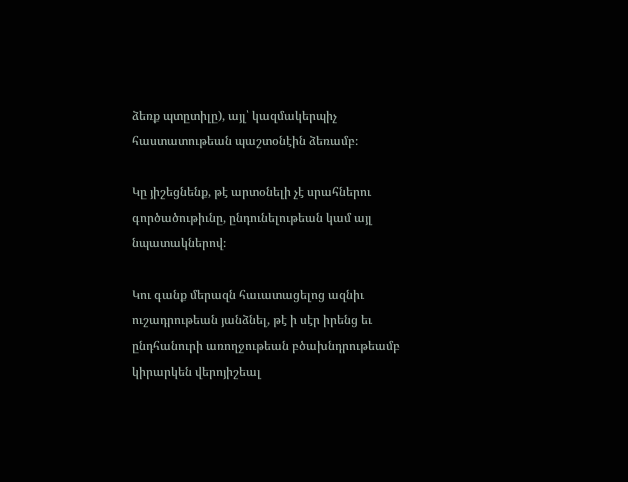ձեռք պտըտիլը), այլ՝ կազմակերպիչ հաստատութեան պաշտօնէին ձեռամբ։

Կը յիշեցնենք, թէ արտօնելի չէ սրահներու գործածութիւնը, ընդունելութեան կամ այլ նպատակներով։

Կու գանք մերազն հաւատացելոց ազնիւ ուշադրութեան յանձնել, թէ ի սէր իրենց եւ ընդհանուրի առողջութեան բծախնդրութեամբ կիրարկեն վերոյիշեալ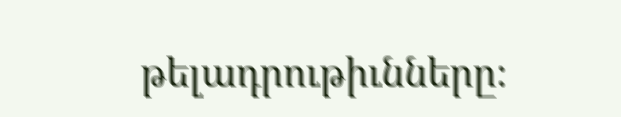թելադրութիւնները։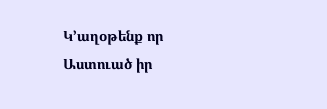Կ’աղօթենք որ Աստուած իր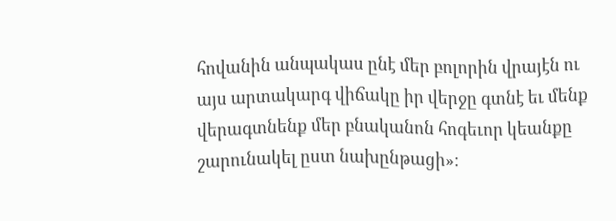հովանին անպակաս ընէ մեր բոլորին վրայէն ու այս արտակարգ վիճակը իր վերջը գտնէ եւ մենք վերագտնենք մեր բնականոն հոգեւոր կեանքը շարունակել ըստ նախընթացի»։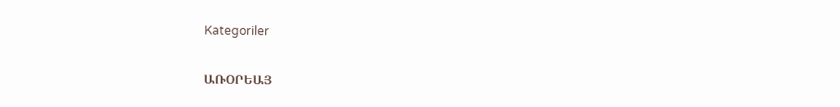Kategoriler

ԱՌՕՐԵԱՅ